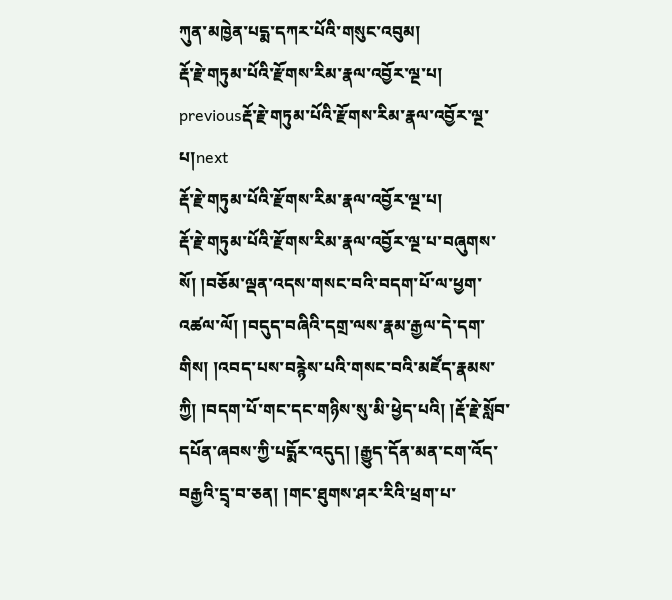ཀུན་མཁྱེན་པདྨ་དཀར་པོའི་གསུང་འབུམ།
རྡོ་རྗེ་གཏུམ་པོའི་རྫོགས་རིམ་རྣལ་འབྱོར་ལྔ་པ།
previousརྡོ་རྗེ་གཏུམ་པོའི་རྫོགས་རིམ་རྣལ་འབྱོར་ལྔ་པ།next
རྡོ་རྗེ་གཏུམ་པོའི་རྫོགས་རིམ་རྣལ་འབྱོར་ལྔ་པ།
རྡོ་རྗེ་གཏུམ་པོའི་རྫོགས་རིམ་རྣལ་འབྱོར་ལྔ་པ་བཞུགས་སོ། །བཅོམ་ལྡན་འདས་གསང་བའི་བདག་པོ་ལ་ཕྱག་འཚལ་ལོ། །བདུད་བཞིའི་དགྲ་ལས་རྣམ་རྒྱལ་དེ་དག་གིས། །འབད་པས་བརྙེས་པའི་གསང་བའི་མཛོད་རྣམས་ཀྱི། །བདག་པོ་གང་དང་གཉིས་སུ་མི་ཕྱེད་པའི། །རྡོ་རྗེ་སློབ་དཔོན་ཞབས་ཀྱི་པདྨོར་འདུད། །རྒྱུད་དོན་མན་ངག་འོད་བརྒྱའི་དྲྭ་བ་ཅན། །གང་ཐུགས་ཤར་རིའི་ཕྲག་པ་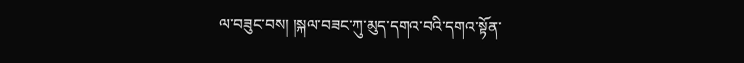ལ་བཟུང་བས། །སྐལ་བཟང་ཀུ་མུད་དགའ་བའི་དགའ་སྟོན་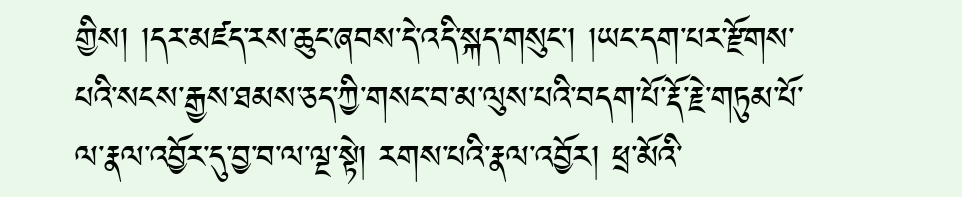གྱིས། །དར་མཛད་རས་ཆུང་ཞབས་དེ་འདི་སྐད་གསུང་། །ཡང་དག་པར་རྫོགས་པའི་སངས་རྒྱས་ཐམས་ཅད་ཀྱི་གསང་བ་མ་ལུས་པའི་བདག་པོ་རྡོ་རྗེ་གཏུམ་པོ་ལ་རྣལ་འབྱོར་དུ་བྱ་བ་ལ་ལྔ་སྟེ། རགས་པའི་རྣལ་འབྱོར། ཕྲ་མོའི་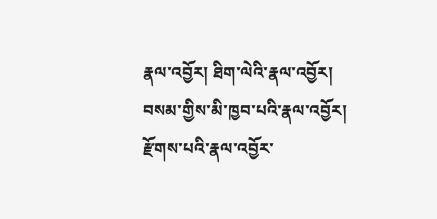རྣལ་འབྱོར། ཐིག་ལེའི་རྣལ་འབྱོར། བསམ་གྱིས་མི་ཁྱབ་པའི་རྣལ་འབྱོར། རྫོགས་པའི་རྣལ་འབྱོར་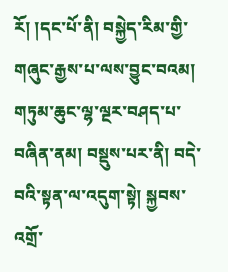རོ། །དང་པོ་ནི། བསྐྱེད་རིམ་གྱི་གཞུང་རྒྱས་པ་ལས་བྱུང་བའམ། གཏུམ་ཆུང་ལྷ་ལྔར་བཤད་པ་བཞིན་ནམ། བསྡུས་པར་ནི། བདེ་བའི་སྟན་ལ་འདུག་སྟེ། སྐྱབས་འགྲོ་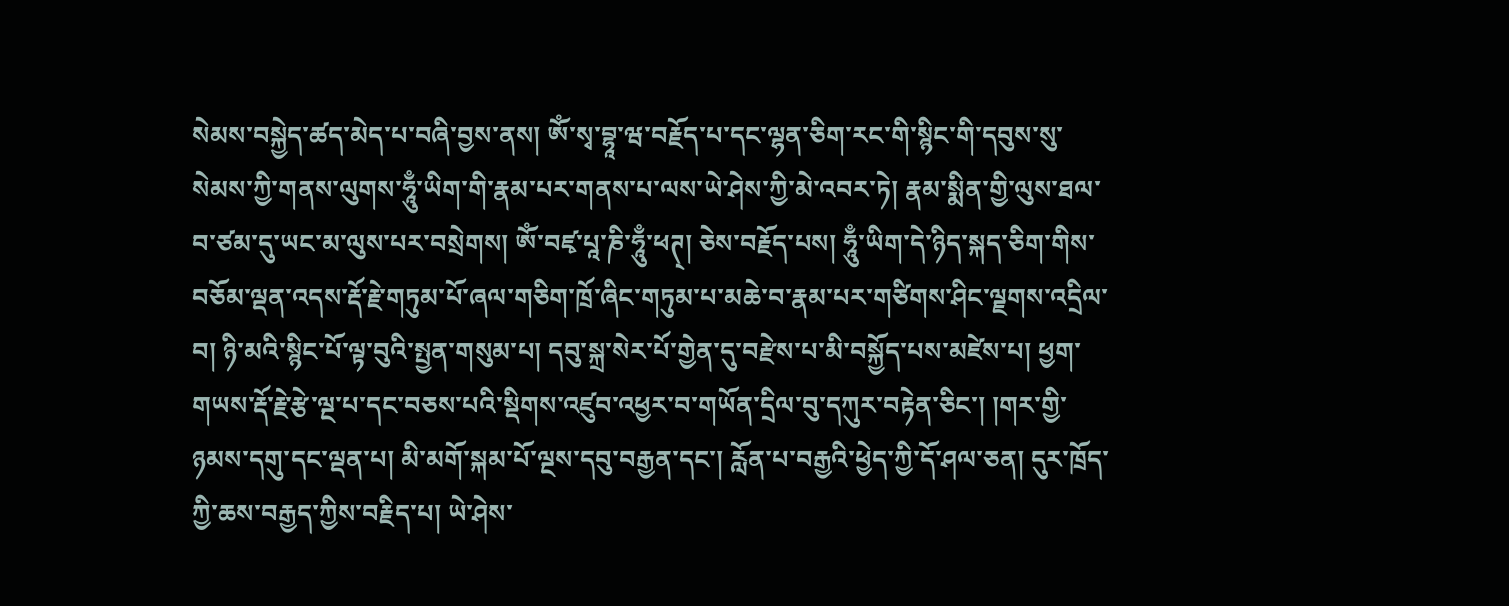སེམས་བསྐྱེད་ཚད་མེད་པ་བཞི་བྱས་ནས། ཨོཾ་སྭ་བྷཱ་ཝ་བརྗོད་པ་དང་ལྷན་ཅིག་རང་གི་སྙིང་གི་དབུས་སུ་སེམས་ཀྱི་གནས་ལུགས་ཧཱུྃ་ཡིག་གི་རྣམ་པར་གནས་པ་ལས་ཡེ་ཤེས་ཀྱི་མེ་འབར་ཏེ། རྣམ་སྨིན་གྱི་ལུས་ཐལ་བ་ཙམ་དུ་ཡང་མ་ལུས་པར་བསྲེགས། ཨོཾ་བཛྭ་པཱ་ཎི་ཧཱུྃ་ཕཊ྄། ཅེས་བརྗོད་པས། ཧཱུྃ་ཡིག་དེ་ཉིད་སྐད་ཅིག་གིས་བཅོམ་ལྡན་འདས་རྡོ་རྗེ་གཏུམ་པོ་ཞལ་གཅིག་ཁྲོ་ཞིང་གཏུམ་པ་མཆེ་བ་རྣམ་པར་གཙིགས་ཤིང་ལྗགས་འདྲིལ་བ། ཉི་མའི་སྙིང་པོ་ལྟ་བུའི་སྤྱན་གསུམ་པ། དབུ་སྐྲ་སེར་པོ་གྱེན་དུ་བརྫེས་པ་མི་བསྐྱོད་པས་མཛེས་པ། ཕྱག་གཡས་རྡོ་རྗེ་རྩེ་ལྔ་པ་དང་བཅས་པའི་སྡིགས་འཛུབ་འཕྱར་བ་གཡོན་དྲིལ་བུ་དཀུར་བརྟེན་ཅིང་། །གར་གྱི་ཉམས་དགུ་དང་ལྡན་པ། མི་མགོ་སྐམ་པོ་ལྔས་དབུ་བརྒྱན་དང་། རློན་པ་བརྒྱའི་ཕྱེད་ཀྱི་དོ་ཤལ་ཅན། དུར་ཁྲོད་ཀྱི་ཆས་བརྒྱད་ཀྱིས་བརྗིད་པ། ཡེ་ཤེས་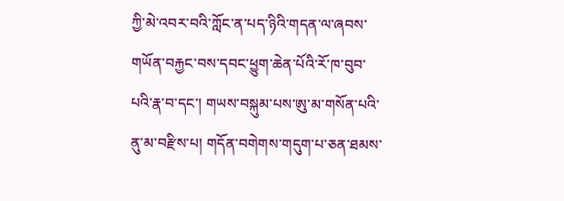ཀྱི་མེ་འབར་བའི་ཀློང་ན་པད་ཉིའི་གདན་ལ་ཞབས་གཡོན་བརྐྱང་བས་དབང་ཕྱུག་ཆེན་པོའི་རོ་ཁ་བུབ་པའི་རྣ་བ་དང་། གཡས་བསྐུམ་པས་ཨུ་མ་གསོན་པའི་ནུ་མ་བརྫིས་པ། གདོན་བགེགས་གདུག་པ་ཅན་ཐམས་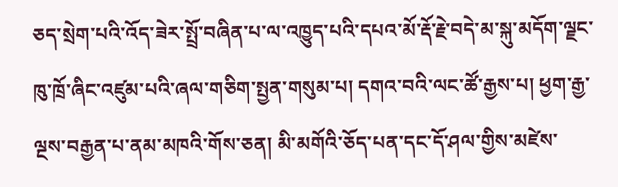ཅད་སྲེག་པའི་འོད་ཟེར་སྤྲོ་བཞིན་པ་ལ་འཁྱུད་པའི་དཔའ་མོ་རྡོ་རྗེ་བདེ་མ་སྐུ་མདོག་ལྗང་ཁུ་ཁྲོ་ཞིང་འཛུམ་པའི་ཞལ་གཅིག་སྤྱན་གསུམ་པ། དགའ་བའི་ལང་ཚོ་རྒྱས་པ། ཕྱག་རྒྱ་ལྔས་བརྒྱན་པ་ནམ་མཁའི་གོས་ཅན། མི་མགོའི་ཅོད་པན་དང་དོ་ཤལ་གྱིས་མཛེས་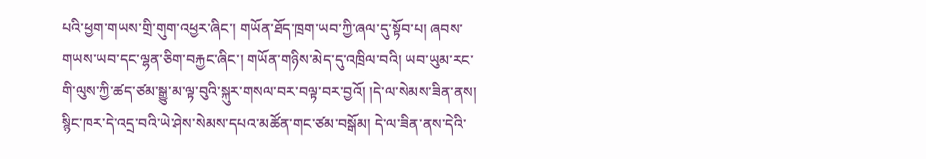པའི་ཕྱག་གཡས་གྲི་གུག་འཕྱར་ཞིང་། གཡོན་ཐོད་ཁྲག་ཡབ་ཀྱི་ཞལ་དུ་སྟོབ་པ། ཞབས་གཡས་ཡབ་དང་ལྷན་ཅིག་བརྐྱང་ཞིང་། གཡོན་གཉིས་མེད་དུ་འཁྲིལ་བའི། ཡབ་ཡུམ་རང་གི་ལུས་ཀྱི་ཚད་ཙམ་སྒྱུ་མ་ལྟ་བུའི་སྐུར་གསལ་བར་བལྟ་བར་བྱའོ། །དེ་ལ་སེམས་ཟིན་ནས། སྙིང་ཁར་དེ་འདྲ་བའི་ཡེ་ཤེས་སེམས་དཔའ་མཚོན་གང་ཙམ་བསྒོམ། དེ་ལ་ཟིན་ནས་དེའི་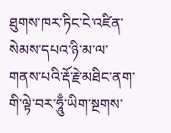ཐུགས་ཁར་ཏིང་ངེ་འཛིན་སེམས་དཔའ་ཉི་མ་ལ་གནས་པའི་རྡོ་རྗེ་མཐིང་ནག་གི་ལྟེ་བར་ཧཱུྃ་ཡིག་སྔགས་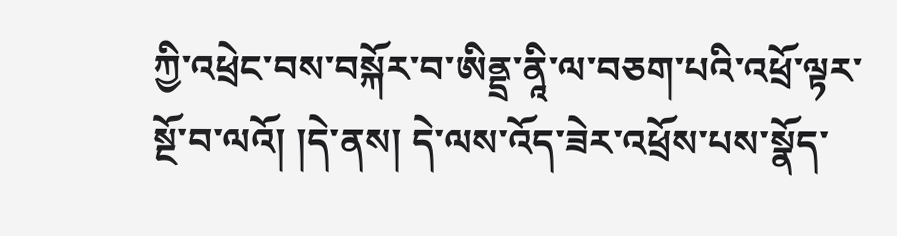ཀྱི་འཕྲེང་བས་བསྐོར་བ་ཨིནྡྲ་ནཱི་ལ་བཅག་པའི་འཕྲོ་ལྟར་སྔོ་བ་ལའོ། །དེ་ནས། དེ་ལས་འོད་ཟེར་འཕྲོས་པས་སྣོད་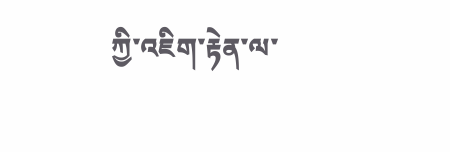ཀྱི་འཇིག་རྟེན་ལ་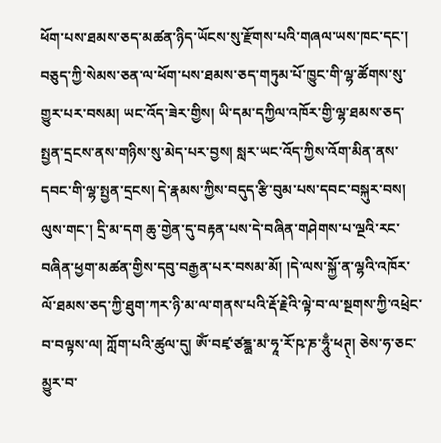ཕོག་པས་ཐམས་ཅད་མཚན་ཉིད་ཡོངས་སུ་རྫོགས་པའི་གཞལ་ཡས་ཁང་དང་། བཅུད་ཀྱི་སེམས་ཅན་ལ་ཕོག་པས་ཐམས་ཅད་གཏུམ་པོ་ཁྱུང་གི་ལྷ་ཚོགས་སུ་གྱུར་པར་བསམ། ཡང་འོད་ཟེར་གྱིས། ཡི་དམ་དཀྱིལ་འཁོར་གྱི་ལྷ་ཐམས་ཅད་སྤྱན་དྲངས་ནས་གཉིས་སུ་མེད་པར་བྱས། སླར་ཡང་འོད་ཀྱིས་འོག་མིན་ནས་དབང་གི་ལྷ་སྤྱན་དྲངས། དེ་རྣམས་ཀྱིས་བདུད་རྩི་བུམ་པས་དབང་བསྐུར་བས། ལུས་གང་། དྲི་མ་དག ཆུ་གྱེན་དུ་བརྟན་པས་དེ་བཞིན་གཤེགས་པ་ལྔའི་རང་བཞིན་ཕྱག་མཚན་གྱིས་དབུ་བརྒྱན་པར་བསམ་མོ། །དེ་ལས་སྐྱོ་ན་ལྷའི་འཁོར་ལོ་ཐམས་ཅད་ཀྱི་ཐུག་ཀར་ཉི་མ་ལ་གནས་པའི་རྡོ་རྗེའི་ལྟེ་བ་ལ་སྔགས་ཀྱི་འཕྲེང་བ་བལྟས་ལ། ཀློག་པའི་ཚུལ་དུ། ཨོཾ་བཛྭ་ཙཎྜྻ་མ་ཧཱ་རོ་ཥ་ཎ་ཧཱུྃ་ཕཊ྄། ཅེས་ཧ་ཅང་མྱུར་བ་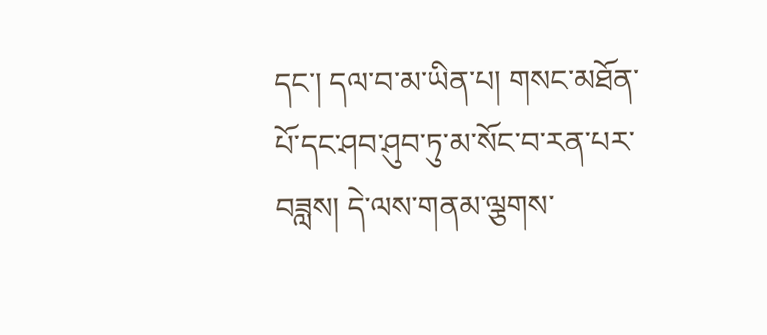དང་། དལ་བ་མ་ཡིན་པ། གསང་མཐོན་པོ་དང་ཤབ་ཤུབ་ཏུ་མ་སོང་བ་རན་པར་བཟླས། དེ་ལས་གནམ་ལྕགས་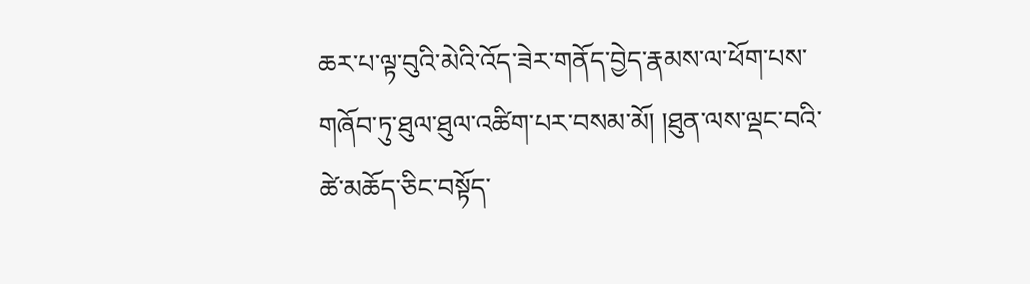ཆར་པ་ལྟ་བུའི་མེའི་འོད་ཟེར་གནོད་བྱེད་རྣམས་ལ་ཕོག་པས་གཞོབ་ཏུ་ཐུལ་ཐུལ་འཚིག་པར་བསམ་མོ། །ཐུན་ལས་ལྡང་བའི་ཚེ་མཆོད་ཅིང་བསྟོད་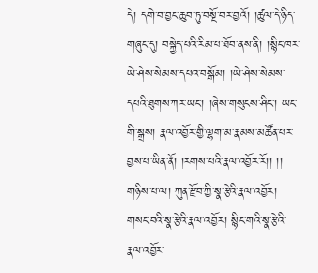དེ། དགེ་བ་བྱང་ཆུབ་ཏུ་བསྔོ་བར་བྱའོ། །ཚུལ་དེ་ཉིད་གཞུང་དུ། བསྐྱེད་པའི་རིམ་པ་ཐོབ་ནས་ནི། །སྙིང་ཁར་ཡེ་ཤེས་སེམས་དཔའ་བསྒོམ། །ཡེ་ཤེས་སེམས་དཔའི་ཐུགས་ཀར་ཡང་། །ཞེས་གསུངས་ཤིང་། ཡང་གི་སྒྲས། རྣལ་འབྱོར་གྱི་ལྷག་མ་རྣམས་མཚོན་པར་བྱས་པ་ཡིན་ནོ། །རགས་པའི་རྣལ་འབྱོར་རོ།། །། གཉིས་པ་ལ། ཀུན་རྫོབ་ཀྱི་སྣ་རྩེའི་རྣལ་འབྱོར། གསང་བའི་སྣ་རྩེའི་རྣལ་འབྱོར། སྙིང་གའི་སྣ་རྩེའི་རྣལ་འབྱོར་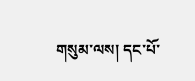གསུམ་ལས། དང་པོ་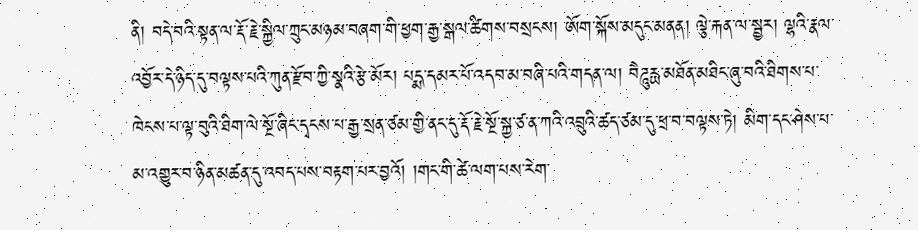ནི། བདེ་བའི་སྟན་ལ་རྡོ་རྗེ་སྐྱིལ་ཀྲུང་མཉམ་བཞག་གི་ཕྱག་རྒྱ་སྒལ་ཚིགས་བསྲངས། ཨོག་སྐོས་མདུང་མནན། ལྕེ་རྐན་ལ་སྦྱར། ལྷའི་རྣལ་འབྱོར་དེ་ཉིད་དུ་བལྟས་པའི་ཀུན་རྫོབ་ཀྱི་སྣའི་རྩེ་མོར། པདྨ་དམར་པོ་འདབ་མ་བཞི་པའི་གདན་ལ། བཻཌཱུརྻ་མཐོན་མཐིང་ཞུ་བའི་ཐིགས་པ་ཁེངས་པ་ལྟ་བུའི་ཐིག་ལེ་སྔོ་ཞིང་དྭངས་པ་རྒྱ་སྲན་ཙམ་གྱི་ནང་དུ་རྡོ་རྗེ་སྔོ་སྐྱ་ཙ་ན་ཀའི་འབྲུའི་ཚད་ཙམ་དུ་ཕྲ་བ་བལྟས་ཏེ། མིག་དང་ཤེས་པ་མ་འགྱུར་བ་ཉིན་མཚན་དུ་འབད་པས་བརྟག་པར་བྱའོ། །གང་གི་ཚེ་ལག་པས་རེག་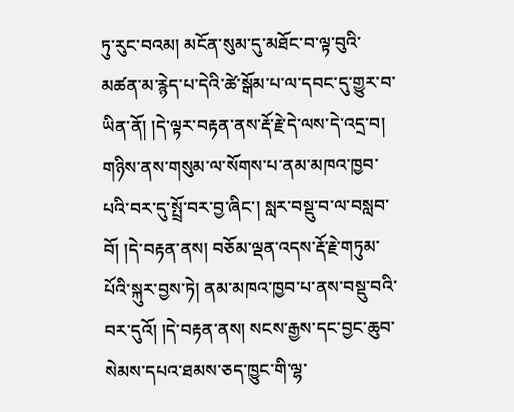ཏུ་རུང་བའམ། མངོན་སུམ་དུ་མཐོང་བ་ལྟ་བུའི་མཚན་མ་རྙེད་པ་དེའི་ཚེ་སྒོམ་པ་ལ་དབང་དུ་གྱུར་བ་ཡིན་ནོ། །དེ་ལྟར་བརྟན་ནས་རྡོ་རྗེ་དེ་ལས་དེ་འདྲ་བ། གཉིས་ནས་གསུམ་ལ་སོགས་པ་ནམ་མཁའ་ཁྱབ་པའི་བར་དུ་སྤྲོ་བར་བྱ་ཞིང་། སླར་བསྡུ་བ་ལ་བསླབ་བོ། །དེ་བརྟན་ནས། བཅོམ་ལྡན་འདས་རྡོ་རྗེ་གཏུམ་པོའི་སྐུར་བྱས་ཏེ། ནམ་མཁའ་ཁྱབ་པ་ནས་བསྡུ་བའི་བར་དུའོ། །དེ་བརྟན་ནས། སངས་རྒྱས་དང་བྱང་ཆུབ་སེམས་དཔའ་ཐམས་ཅད་ཁྱུང་གི་ལྷ་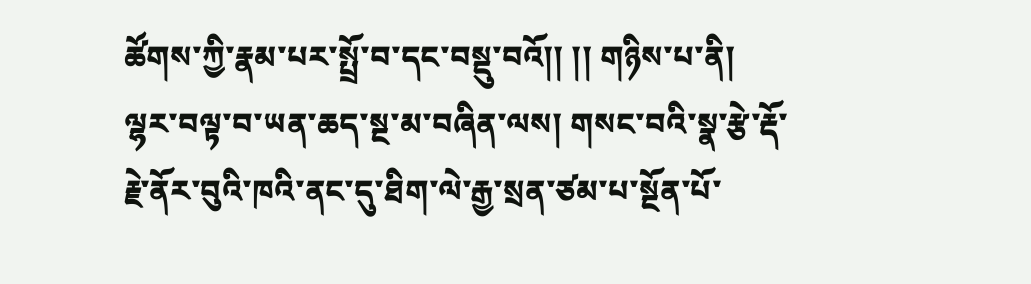ཚོགས་ཀྱི་རྣམ་པར་སྤྲོ་བ་དང་བསྡུ་བའོ།། །། གཉིས་པ་ནི། ལྷར་བལྟ་བ་ཡན་ཆད་སྔ་མ་བཞིན་ལས། གསང་བའི་སྣ་རྩེ་རྡོ་རྗེ་ནོར་བུའི་ཁའི་ནང་དུ་ཐིག་ལེ་རྒྱ་སྲན་ཙམ་པ་སྔོན་པོ་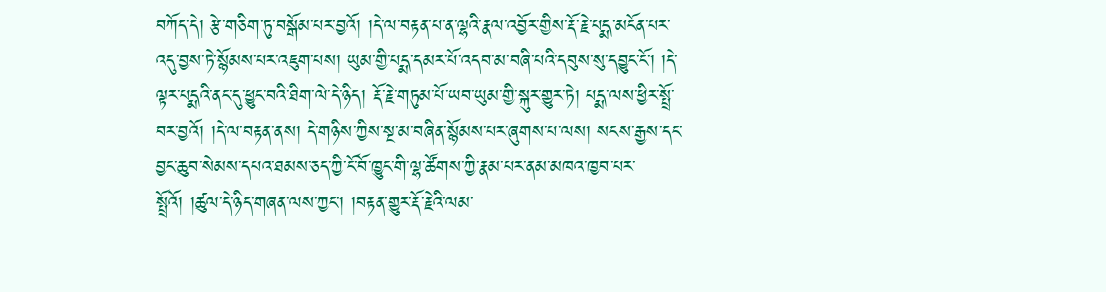བཀོད་དེ། རྩེ་གཅིག་ཏུ་བསྒོམ་པར་བྱའོ། །དེ་ལ་བརྟན་པ་ན་ལྷའི་རྣལ་འབྱོར་གྱིས་རྡོ་རྗེ་པདྨ་མངོན་པར་འདུ་བྱས་ཏེ་སྙོམས་པར་འཇུག་པས། ཡུམ་གྱི་པདྨ་དམར་པོ་འདབ་མ་བཞི་པའི་དབུས་སུ་དབྱུང་ངོ་། །དེ་ལྟར་པདྨའི་ནང་དུ་ཕྱུང་བའི་ཐིག་ལེ་དེ་ཉིད། རྡོ་རྗེ་གཏུམ་པོ་ཡབ་ཡུམ་གྱི་སྐུར་གྱུར་ཏེ། པདྨ་ལས་ཕྱིར་སྤྲོ་བར་བྱའོ། །དེ་ལ་བརྟན་ནས། དེ་གཉིས་ཀྱིས་སྔ་མ་བཞིན་སྙོམས་པར་ཞུགས་པ་ལས། སངས་རྒྱས་དང་བྱང་ཆུབ་སེམས་དཔའ་ཐམས་ཅད་ཀྱི་ངོ་བོ་ཁྱུང་གི་ལྷ་ཚོགས་ཀྱི་རྣམ་པར་ནམ་མཁའ་ཁྱབ་པར་སྤྲོའོ། །ཚུལ་དེ་ཉིད་གཞན་ལས་ཀྱང་། །བརྟན་གྱུར་རྡོ་རྗེའི་ལམ་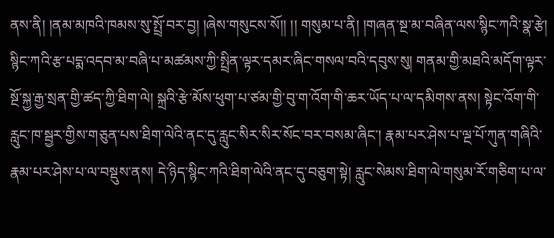ནས་ནི། །ནམ་མཁའི་ཁམས་སུ་སྤྲོ་བར་བྱ། །ཞེས་གསུངས་སོ།། །། གསུམ་པ་ནི། །གཞན་སྔ་མ་བཞིན་ལས་སྙིང་ཀའི་སྣ་རྩེ། སྙིང་ཀའི་རྩ་པདྨ་འདབ་མ་བཞི་པ་མཚམས་ཀྱི་སྤྲིན་ལྟར་དམར་ཞིང་གསལ་བའི་དབུས་སུ། གནམ་གྱི་མཐའི་མདོག་ལྟར་སྔོ་སྐྱ་རྒྱ་སྲན་གྱི་ཚད་ཀྱི་ཐིག་ལེ། སྐྲའི་རྩེ་མོས་ཕུག་པ་ཙམ་གྱི་བུ་ག་འོག་གི་ཆར་ཡོད་པ་ལ་དམིགས་ནས། སྟེང་འོག་གི་རླུང་ཁ་སྦྱར་གྱིས་གཅུན་པས་ཐིག་ལེའི་ནང་དུ་རླུང་སིར་སིར་སོང་བར་བསམ་ཞིང་། རྣམ་པར་ཤེས་པ་ལྔ་པོ་ཀུན་གཞིའི་རྣམ་པར་ཤེས་པ་ལ་བསྡུས་ནས། དེ་ཉིད་སྙིང་ཀའི་ཐིག་ལེའི་ནང་དུ་བཅུག་སྟེ། རླུང་སེམས་ཐིག་ལེ་གསུམ་རོ་གཅིག་པ་ལ་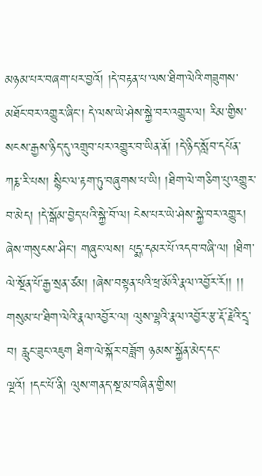མཉམ་པར་བཞག་པར་བྱའོ། །དེ་བརྟན་པ་ལས་ཐིག་ལེའི་གཟུགས་མཐོང་བར་འགྱུར་ཞིང་། དེ་ལས་ཡེ་ཤེས་སྐྱེ་བར་འགྱུར་ལ། རིམ་གྱིས་སངས་རྒྱས་ཉིད་དུ་འགྲུབ་པར་འགྱུར་བ་ཡིན་ནོ། །དེ་ཉིད་སློབ་དཔོན་ཀརྞ་རི་པས། སྙིང་ལ་རྟག་ཏུ་བཞུགས་པ་ཡི། །ཐིག་ལེ་གཅིག་པུ་འགྱུར་བ་མེད། །དེ་སྒོམ་བྱེད་པའི་སྐྱེ་བོ་ལ། ངེས་པར་ཡེ་ཤེས་སྐྱེ་བར་འགྱུར། ཞེས་གསུངས་ཤིང་། གཞུང་ལས། པདྨ་དམར་པོ་འདབ་བཞི་ལ། །ཐིག་ལེ་སྔོན་པོ་རྒྱ་སྲན་ཙམ། །ཞེས་བསྟན་པའི་ཕྲ་མོའི་རྣལ་འབྱོར་རོ།། །། གསུམ་པ་ཐིག་ལེའི་རྣལ་འབྱོར་ལ། ལུས་ལྷའི་རྣལ་འབྱོར་རྩ་རྡོ་རྗེའི་དྲྭ་བ། རླུང་ཟུང་འཇུག ཐིག་ལེ་སྐོར་བཟློག ཉམས་སྐྱོན་མེད་དང་ལྔའོ། །དང་པོ་ནི། ལུས་གནད་སྔ་མ་བཞིན་གྱིས།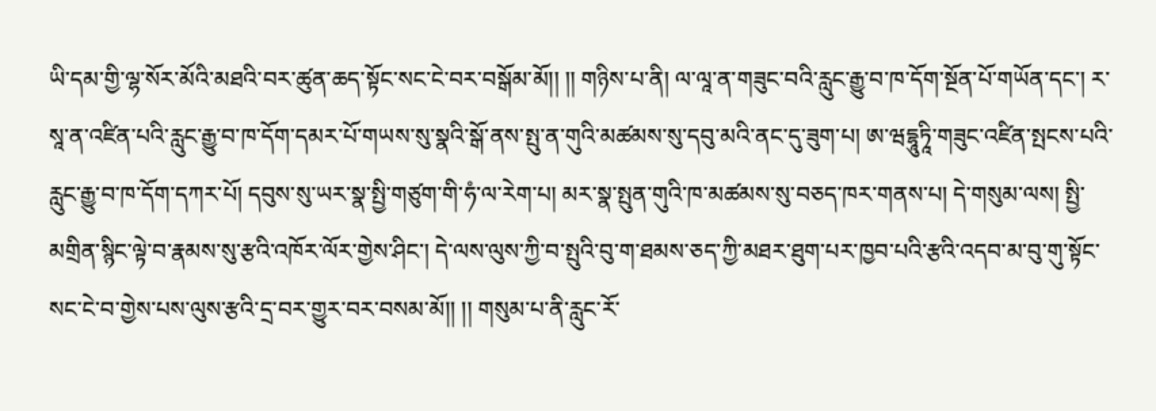ཡི་དམ་གྱི་ལྷ་སོར་མོའི་མཐའི་བར་ཚུན་ཆད་སྟོང་སང་ངེ་བར་བསྒོམ་མོ།། །། གཉིས་པ་ནི། ལ་ལཱ་ན་གཟུང་བའི་རླུང་རྒྱུ་བ་ཁ་དོག་སྔོན་པོ་གཡོན་དང་། ར་སཱ་ན་འཛིན་པའི་རླུང་རྒྱུ་བ་ཁ་དོག་དམར་པོ་གཡས་སུ་སྣའི་སྒོ་ནས་སྤུ་ན་གུའི་མཚམས་སུ་དབུ་མའི་ནང་དུ་ཟུག་པ། ཨ་ཝདྷཱུཏཱི་གཟུང་འཛིན་སྤངས་པའི་རླུང་རྒྱུ་བ་ཁ་དོག་དཀར་པོ། དབུས་སུ་ཡར་སྣ་སྤྱི་གཙུག་གི་ཧཾ་ལ་རེག་པ། མར་སྣ་སྤུན་གུའི་ཁ་མཚམས་སུ་བཅད་ཁར་གནས་པ། དེ་གསུམ་ལས། སྤྱི་མགྲིན་སྙིང་ལྟེ་བ་རྣམས་སུ་རྩའི་འཁོར་ལོར་གྱེས་ཤིང་། དེ་ལས་ལུས་ཀྱི་བ་སྤུའི་བུ་ག་ཐམས་ཅད་ཀྱི་མཐར་ཐུག་པར་ཁྱབ་པའི་རྩའི་འདབ་མ་བུ་གུ་སྟོང་སང་ངེ་བ་གྱེས་པས་ལུས་རྩའི་དྲ་བར་གྱུར་བར་བསམ་མོ།། །། གསུམ་པ་ནི་རླུང་རོ་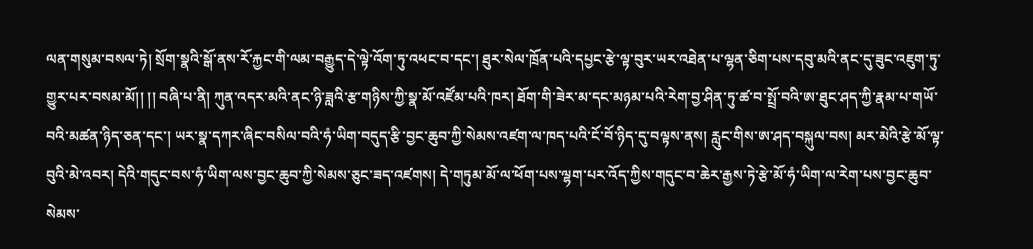ལན་གསུམ་བསལ་ཏེ། སྲོག་སྣའི་སྒོ་ནས་རོ་རྐྱང་གི་ལམ་བརྒྱུད་དེ་ལྟེ་འོག་ཏུ་འཕང་བ་དང་། ཐུར་སེལ་ཁྲོན་པའི་དཔྱང་རྩེ་ལྟ་བུར་ཡར་འཐེན་པ་ལྷན་ཅིག་པས་དབུ་མའི་ནང་དུ་ཟུང་འཇུག་ཏུ་གྱུར་པར་བསམ་མོ།། །། བཞི་པ་ནི། ཀུན་འདར་མའི་ནང་ཉི་ཟླའི་རྩ་གཉིས་ཀྱི་སྣ་མོ་འཛོམ་པའི་ཁར། ཐོག་གི་ཟེར་མ་དང་མཉམ་པའི་རེག་བྱ་ཤིན་ཏུ་ཚ་བ་སྤྲོ་བའི་ཨ་ཐུང་ཤད་ཀྱི་རྣམ་པ་གཡོ་བའི་མཚན་ཉིད་ཅན་དང་། ཡར་སྣ་དཀར་ཞིང་བསིལ་བའི་ཧཾ་ཡིག་བདུད་རྩི་བྱང་ཆུབ་ཀྱི་སེམས་འཛག་ལ་ཁད་པའི་ངོ་བོ་ཉིད་དུ་བལྟས་ནས། རླུང་གིས་ཨ་ཤད་བསྐུལ་བས། མར་མེའི་རྩེ་མོ་ལྟ་བུའི་མེ་འབར། དེའི་གདུང་བས་ཧཾ་ཡིག་ལས་བྱང་ཆུབ་ཀྱི་སེམས་ཅུང་ཟད་འཛགས། དེ་གཏུམ་མོ་ལ་ཕོག་པས་ལྷག་པར་འོད་ཀྱིས་གདུང་བ་ཆེར་རྒྱས་ཏེ་རྩེ་མོ་ཧཾ་ཡིག་ལ་རེག་པས་བྱང་ཆུབ་སེམས་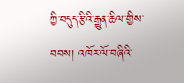ཀྱི་བདུད་རྩིའི་རྒྱུན་ཆིལ་གྱིས་བབས། འཁོར་ལོ་བཞིའི་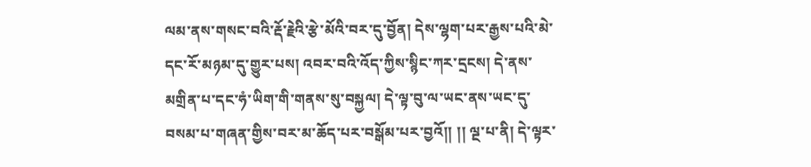ལམ་ནས་གསང་བའི་རྡོ་རྗེའི་རྩེ་མོའི་བར་དུ་བྱོན། དེས་ལྷག་པར་རྒྱས་པའི་མེ་དང་རོ་མཉམ་དུ་གྱུར་པས། འབར་བའི་འོད་ཀྱིས་སྙིང་ཀར་དྲངས། དེ་ནས་མགྲིན་པ་དང་ཧཾ་ཡིག་གི་གནས་སུ་བསྐྱལ། དེ་ལྟ་བུ་ལ་ཡང་ནས་ཡང་དུ་བསམ་པ་གཞན་གྱིས་བར་མ་ཆོད་པར་བསྒོམ་པར་བྱའོ།། །། ལྔ་པ་ནི། དེ་ལྟར་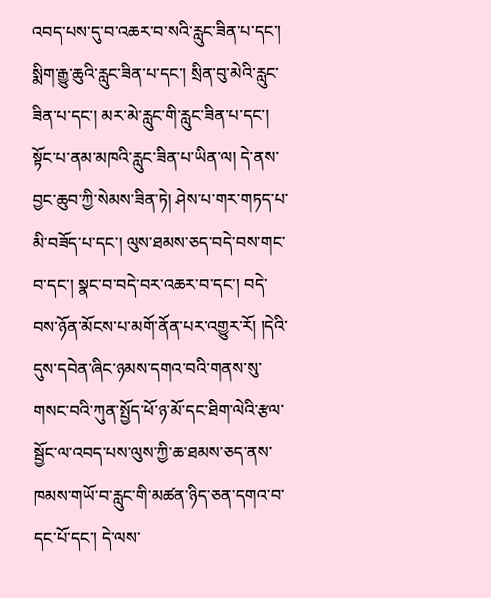འབད་པས་དུ་བ་འཆར་བ་སའི་རླུང་ཟིན་པ་དང་། སྨིག་རྒྱུ་ཆུའི་རླུང་ཟིན་པ་དང་། སྲིན་བུ་མེའི་རླུང་ཟིན་པ་དང་། མར་མེ་རླུང་གི་རླུང་ཟིན་པ་དང་། སྟོང་པ་ནམ་མཁའི་རླུང་ཟིན་པ་ཡིན་ལ། དེ་ནས་བྱང་ཆུབ་ཀྱི་སེམས་ཟིན་ཏེ། ཤེས་པ་གར་གཏད་པ་མི་བཟོད་པ་དང་། ལུས་ཐམས་ཅད་བདེ་བས་གང་བ་དང་། སྣང་བ་བདེ་བར་འཆར་བ་དང་། བདེ་བས་ཉོན་མོངས་པ་མགོ་ནོན་པར་འགྱུར་རོ། །དེའི་དུས་དབེན་ཞིང་ཉམས་དགའ་བའི་གནས་སུ་གསང་བའི་ཀུན་སྤྱོད་ཕོ་ཉ་མོ་དང་ཐིག་ལེའི་རྩལ་སྦྱོང་ལ་འབད་པས་ལུས་ཀྱི་ཆ་ཐམས་ཅད་ནས་ཁམས་གཡོ་བ་རླུང་གི་མཚན་ཉིད་ཅན་དགའ་བ་དང་པོ་དང་། དེ་ལས་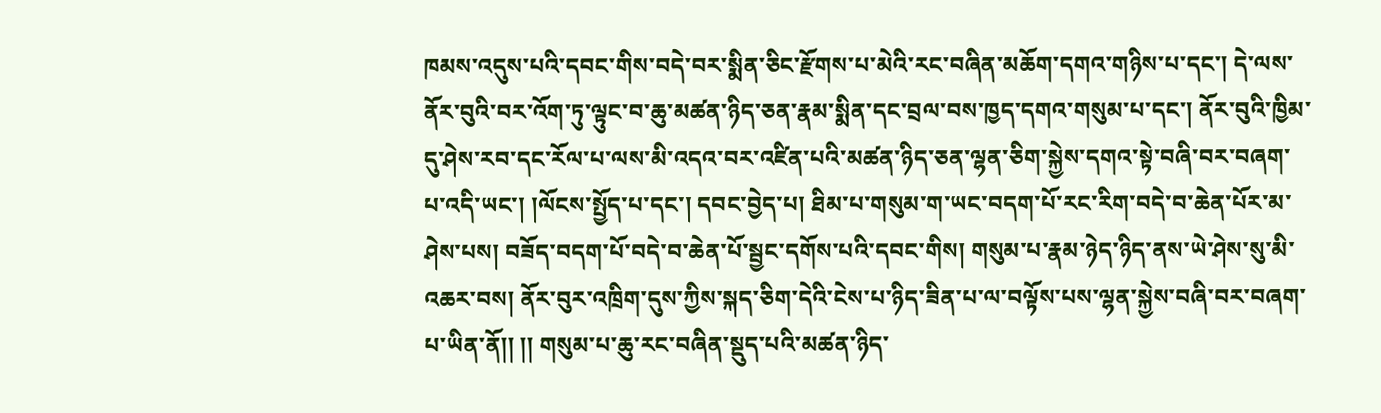ཁམས་འདུས་པའི་དབང་གིས་བདེ་བར་སྨིན་ཅིང་རྫོགས་པ་མེའི་རང་བཞིན་མཆོག་དགའ་གཉིས་པ་དང་། དེ་ལས་ནོར་བུའི་བར་འོག་ཏུ་ལྟུང་བ་ཆུ་མཚན་ཉིད་ཅན་རྣམ་སྨིན་དང་བྲལ་བས་ཁྱད་དགའ་གསུམ་པ་དང་། ནོར་བུའི་ཁྱིམ་དུ་ཤེས་རབ་དང་རོལ་པ་ལས་མི་འདའ་བར་འཛིན་པའི་མཚན་ཉིད་ཅན་ལྷན་ཅིག་སྐྱེས་དགའ་སྟེ་བཞི་བར་བཞག་པ་འདི་ཡང་། །ལོངས་སྤྱོད་པ་དང་། དབང་བྱེད་པ། ཐིམ་པ་གསུམ་ག་ཡང་བདག་པོ་རང་རིག་བདེ་བ་ཆེན་པོར་མ་ཤེས་པས། བཟོད་བདག་པོ་བདེ་བ་ཆེན་པོ་སྦྱང་དགོས་པའི་དབང་གིས། གསུམ་པ་རྣམ་ཉེད་ཉིད་ནས་ཡེ་ཤེས་སུ་མི་འཆར་བས། ནོར་བུར་འཁྲིག་དུས་ཀྱིས་སྐད་ཅིག་དེའི་ངེས་པ་ཉིད་ཟིན་པ་ལ་བལྟོས་པས་ལྷན་སྐྱེས་བཞི་བར་བཞག་པ་ཡིན་ནོ།། །། གསུམ་པ་ཆུ་རང་བཞིན་སྡུད་པའི་མཚན་ཉིད་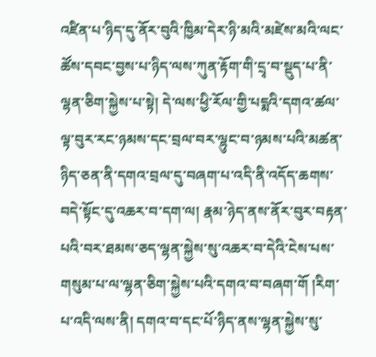འཛིན་པ་ཉིད་དུ་ནོར་བུའི་ཁྱིམ་དེར་ཉི་མའི་མཛེས་མའི་ལང་ཚོས་དབང་བྱས་པ་ཉིད་ལས་ཀུན་རྟོག་གི་དྲྭ་བ་སྡུད་པ་ནི་ལྷན་ཅིག་སྐྱེས་པ་སྟེ། དེ་ལས་ཕྱི་རོལ་གྱི་པདྨའི་དགའ་ཚལ་ལྟ་བུར་རང་ཉམས་དང་བྲལ་བར་ལྷུང་བ་ཉམས་པའི་མཚན་ཉིད་ཅན་ནི་དགའ་བྲལ་དུ་བཞག་པ་འདི་ནི་འདོད་ཆགས་བདེ་སྟོང་དུ་འཆར་བ་དག་ལ། རྣམ་ཉེད་ནས་ནོར་བུར་བརྟན་པའི་བར་ཐམས་ཅད་ལྷན་སྐྱེས་སུ་འཆར་བ་དེའི་ངེས་པས་གསུམ་པ་ལ་ལྷན་ཅིག་སྐྱེས་པའི་དགའ་བ་བཞག་གོ །རིག་པ་འདི་ལས་ནི། དགའ་བ་དང་པོ་ཉིད་ནས་ལྷན་སྐྱེས་སུ་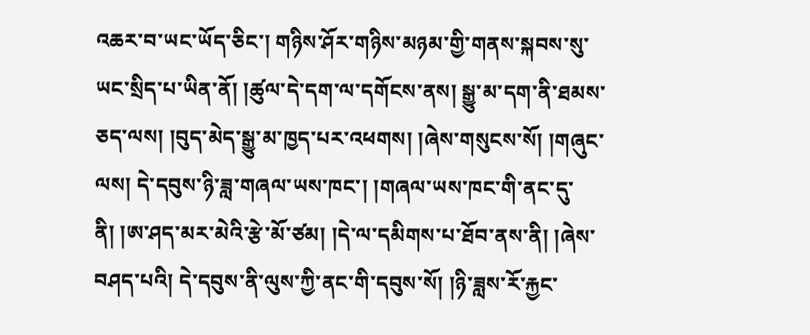འཆར་བ་ཡང་ཡོད་ཅིང་། གཉིས་ཤོར་གཉིས་མཉམ་གྱི་གནས་སྐབས་སུ་ཡང་སྲིད་པ་ཡིན་ནོ། །ཚུལ་དེ་དག་ལ་དགོངས་ནས། སྒྱུ་མ་དག་ནི་ཐམས་ཅད་ལས། །བུད་མེད་སྒྱུ་མ་ཁྱད་པར་འཕགས། །ཞེས་གསུངས་སོ། །གཞུང་ལས། དེ་དབུས་ཉི་ཟླ་གཞལ་ཡས་ཁང་། །གཞལ་ཡས་ཁང་གི་ནང་དུ་ནི། །ཨ་ཤད་མར་མེའི་རྩེ་མོ་ཙམ། །དེ་ལ་དམིགས་པ་ཐོབ་ནས་ནི། །ཞེས་བཤད་པའི། དེ་དབུས་ནི་ལུས་ཀྱི་ནང་གི་དབུས་སོ། །ཉི་ཟླས་རོ་རྐྱང་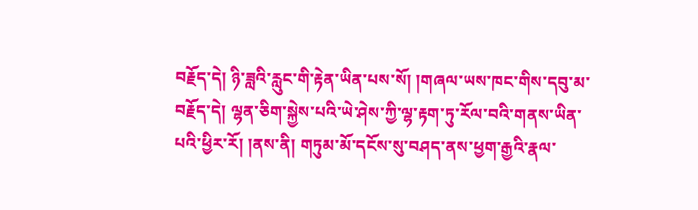བརྗོད་དེ། ཉི་ཟླའི་རླུང་གི་རྟེན་ཡིན་པས་སོ། །གཞལ་ཡས་ཁང་གིས་དབུ་མ་བརྗོད་དེ། ལྷན་ཅིག་སྐྱེས་པའི་ཡེ་ཤེས་ཀྱི་ལྷ་རྟག་ཏུ་རོལ་བའི་གནས་ཡིན་པའི་ཕྱིར་རོ། །ནས་ནི། གཏུམ་མོ་དངོས་སུ་བཤད་ནས་ཕྱག་རྒྱའི་རྣལ་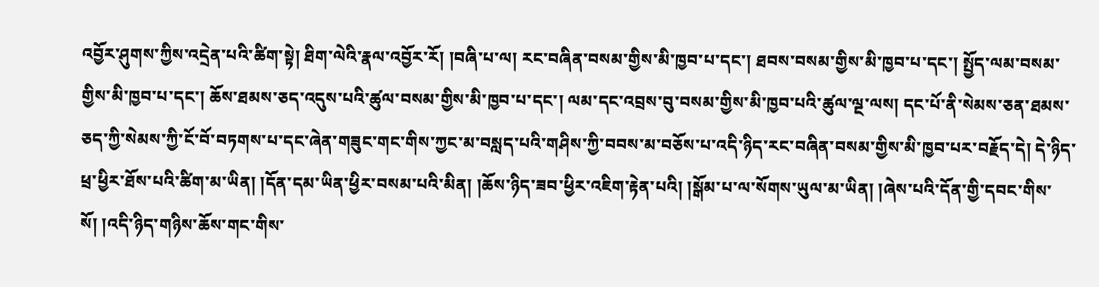འབྱོར་ཤུགས་ཀྱིས་འདྲེན་པའི་ཚིག་སྟེ། ཐིག་ལེའི་རྣལ་འབྱོར་རོ། །བཞི་པ་ལ། རང་བཞིན་བསམ་གྱིས་མི་ཁྱབ་པ་དང་། ཐབས་བསམ་གྱིས་མི་ཁྱབ་པ་དང་། སྤྱོད་ལམ་བསམ་གྱིས་མི་ཁྱབ་པ་དང་། ཆོས་ཐམས་ཅད་འདུས་པའི་ཚུལ་བསམ་གྱིས་མི་ཁྱབ་པ་དང་། ལམ་དང་འབྲས་བུ་བསམ་གྱིས་མི་ཁྱབ་པའི་ཚུལ་ལྔ་ལས། དང་པོ་ནི་སེམས་ཅན་ཐམས་ཅད་ཀྱི་སེམས་ཀྱི་ངོ་བོ་བཏགས་པ་དང་ཞེན་གཟུང་གང་གིས་ཀྱང་མ་བསླད་པའི་གཤིས་ཀྱི་བབས་མ་བཅོས་པ་འདི་ཉིད་རང་བཞིན་བསམ་གྱིས་མི་ཁྱབ་པར་བརྗོད་དེ། དེ་ཉིད་ཕྲ་ཕྱིར་ཐོས་པའི་ཚིག་མ་ཡིན། །དོན་དམ་ཡིན་ཕྱིར་བསམ་པའི་མིན། །ཆོས་ཉིད་ཟབ་ཕྱིར་འཇིག་རྟེན་པའི། །སྒོམ་པ་ལ་སོགས་ཡུལ་མ་ཡིན། །ཞེས་པའི་དོན་གྱི་དབང་གིས་སོ། །འདི་ཉིད་གཉིས་ཆོས་གང་གིས་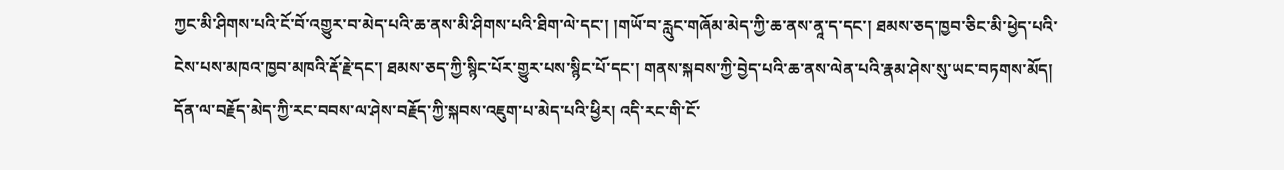ཀྱང་མི་ཤིགས་པའི་ངོ་བོ་འགྱུར་བ་མེད་པའི་ཆ་ནས་མི་ཤིགས་པའི་ཐིག་ལེ་དང་། །གཡོ་བ་རླུང་གཞོམ་མེད་ཀྱི་ཆ་ནས་ནཱ་ད་དང་། ཐམས་ཅད་ཁྱབ་ཅིང་མི་ཕྱེད་པའི་ངེས་པས་མཁའ་ཁྱབ་མཁའི་རྡོ་རྗེ་དང་། ཐམས་ཅད་ཀྱི་སྙིང་པོར་གྱུར་པས་སྙིང་པོ་དང་། གནས་སྐབས་ཀྱི་བྱེད་པའི་ཆ་ནས་ལེན་པའི་རྣམ་ཤེས་སུ་ཡང་བཏགས་མོད། དོན་ལ་བརྗོད་མེད་ཀྱི་རང་བབས་ལ་ཤེས་བརྗོད་ཀྱི་སྐབས་འཇུག་པ་མེད་པའི་ཕྱིར། འདི་རང་གི་ངོ་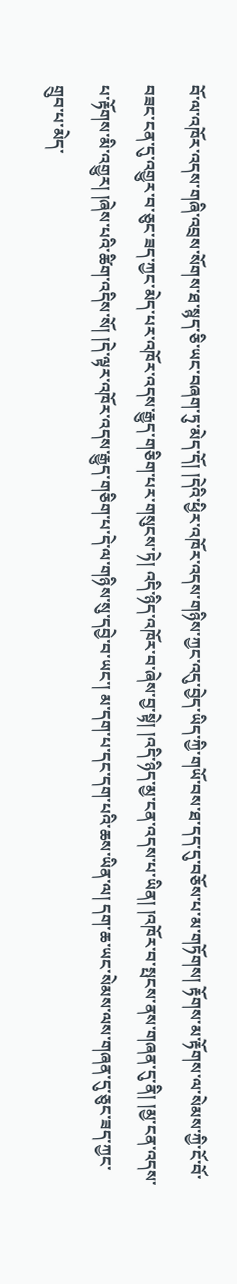བོ་ལ་འཁོར་འདས་གཞི་འབྲས་སོགས་ཐ་སྙད་ཅི་ཡང་བཞག་ཏུ་མེད་དོ། །དེའི་ཕྱིར་འཁོར་འདས་གཉིས་ཀྱང་འདུ་བྱེད་ཡིད་ཀྱི་གཡོ་བས་ཐ་དད་དུ་བཅོས་པ་མ་གཏོགས། རྟོགས་མ་རྟོགས་ལ་སེམས་ཀྱི་ངོ་བོ་བཟང་ངན་དུ་འགྱུར་བ་ཅུང་ཟད་ཀྱང་མེད་པར་འཁོར་འདས་རྒྱུད་གཅིག་པར་གསུངས་ཏེ། འདི་ཉིད་འཁོར་བ་ཞེས་བྱ་སྟེ། །འདི་ཉིད་མྱ་ངན་འདས་པ་ཡིན། །འཁོར་བ་སྤངས་ནས་གཞན་དུ་ནི། །མྱ་ངན་འདས་པ་རྟོགས་མི་འགྱུར། །ཞེས་པའི་ཚིག་འདིས་སོ། །དེ་ལྟར་འཁོར་འདས་རྒྱུད་གཅིག་པ་དེ་ལ་གཉིས་སུ་དབྱེ་བ་ཡང་། མ་དག་པ་དང་དག་པའི་ཆས་ཡིན་ལ། དག་ཆ་ཡང་སེམས་ལས་གཞན་དུ་ཅུང་ཟད་ཀྱང་གྲུབ་པ་མེད་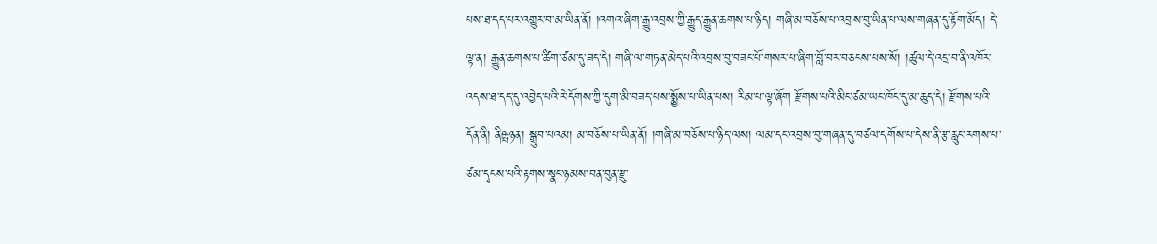པས་ཐ་དད་པར་འགྱུར་བ་མ་ཡིན་ནོ། །འགའ་ཞིག་རྒྱུ་འབྲས་ཀྱི་རྒྱུད་རྒྱུན་ཆགས་པ་ཉིད། གཞི་མ་བཅོས་པ་འབྲས་བུ་ཡིན་པ་ལས་གཞན་དུ་རྟོག་མོད། དེ་ལྟ་ན། རྒྱུན་ཆགས་པ་ཚིག་ཙམ་དུ་ཟད་དེ། གཞི་ལ་གཏན་མེད་པའི་འབྲས་བུ་བཟང་པོ་གསར་པ་ཞིག་བློ་བར་བཅངས་པས་སོ། །ཚུལ་དེ་འདྲ་བ་ནི་འཁོར་འདས་ཐ་དད་དུ་འབྱེད་པའི་རེ་དོགས་ཀྱི་དུག་མི་བཟད་པས་སྨྱོས་པ་ཡིན་པས། རིམ་པ་ལྟ་ཞོག རྫོགས་པའི་མིང་ཙམ་ཡང་ཁོང་དུ་མ་ཆུད་དེ། རྫོགས་པའི་དོན་ནི། ནིཥྤཉན། སྒྲུབ་པའམ། མ་བཅོས་པ་ཡིན་ནོ། །གཞི་མ་བཅོས་པ་ཉིད་ལས། ལམ་དང་འབྲས་བུ་གཞན་དུ་བཙལ་དགོས་པ་དེས་ནི་རྩ་རླུང་རགས་པ་ཙམ་དྭངས་པའི་རྟགས་སྣང་ཉམས་བན་བུན་རྫུ་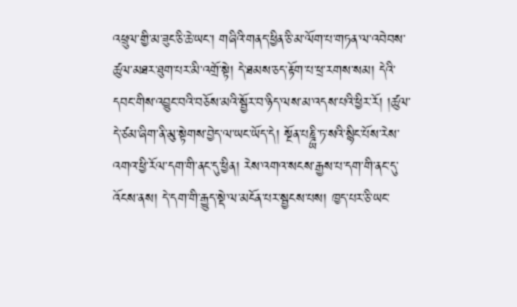འཕྲུལ་གྱི་མ་ཟུང་ཅི་ཆེ་ཡང་། གཞིའི་གནད་ཕྱིན་ཅི་མ་ལོག་པ་གཏན་ལ་འབེབས་ཚུལ་མཐར་ཐུག་པར་མི་འགྲོ་སྟེ། དེ་ཐམས་ཅད་རྟོག་པ་ཕྲ་རགས་སམ། དེའི་དབང་གིས་འབྱུང་བའི་བཅོས་མའི་སྦྱོར་བ་ཉིད་ལས་མ་འདས་པའི་ཕྱིར་རོ། །ཚུལ་དེ་ཙམ་ཞིག་ནི་མུ་སྟེགས་བྱེད་ལ་ཡང་ཡོད་དེ། སྔོན་པཎྜྻི་ཏ་སའི་སྙིང་པོས་རེས་འགའ་ཕྱི་རོལ་དག་གི་ནང་དུ་ཕྱིན། རེས་འགའ་སངས་རྒྱས་པ་དག་གི་ནང་དུ་འོངས་ནས། དེ་དག་གི་རྒྱུད་སྡེ་ལ་མངོན་པར་སྦྱངས་པས། ཁྱད་པར་ཅི་ཡང་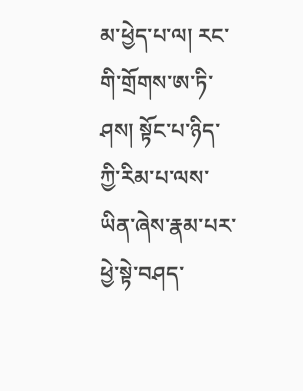མ་ཕྱེད་པ་ལ། རང་གི་གྲོགས་ཨ་ཏི་ཤས། སྟོང་པ་ཉིད་ཀྱི་རིམ་པ་ལས་ཡིན་ཞེས་རྣམ་པར་ཕྱེ་སྟེ་བཤད་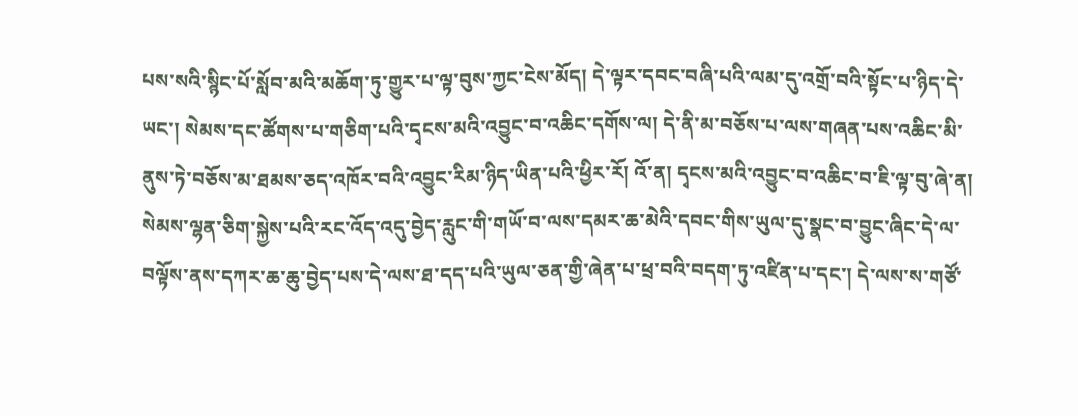པས་སའི་སྙིང་པོ་སློབ་མའི་མཆོག་ཏུ་གྱུར་པ་ལྟ་བུས་ཀྱང་ངེས་མོད། དེ་ལྟར་དབང་བཞི་པའི་ལམ་དུ་འགྲོ་བའི་སྟོང་པ་ཉིད་དེ་ཡང་། སེམས་དང་ཚོགས་པ་གཅིག་པའི་དྭངས་མའི་འབྱུང་བ་འཆིང་དགོས་ལ། དེ་ནི་མ་བཅོས་པ་ལས་གཞན་པས་འཆིང་མི་ནུས་ཏེ་བཅོས་མ་ཐམས་ཅད་འཁོར་བའི་འབྱུང་རིམ་ཉིད་ཡིན་པའི་ཕྱིར་རོ། འོ་ན། དྭངས་མའི་འབྱུང་བ་འཆིང་བ་ཇི་ལྟ་བུ་ཞེ་ན། སེམས་ལྷན་ཅིག་སྐྱེས་པའི་རང་འོད་འདུ་བྱེད་རླུང་གི་གཡོ་བ་ལས་དམར་ཆ་མེའི་དབང་གིས་ཡུལ་དུ་སྣང་བ་བྱུང་ཞིང་དེ་ལ་བལྟོས་ནས་དཀར་ཆ་ཆུ་བྱེད་པས་དེ་ལས་ཐ་དད་པའི་ཡུལ་ཅན་གྱི་ཞེན་པ་ཕྲ་བའི་བདག་ཏུ་འཛིན་པ་དང་། དེ་ལས་ས་གཙོ་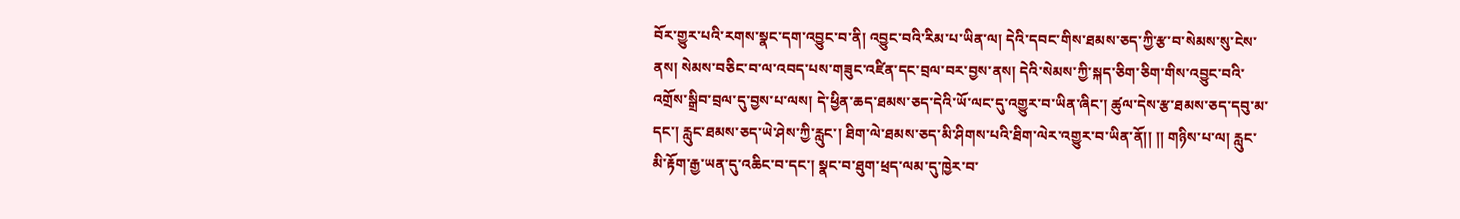བོར་གྱུར་པའི་རགས་སྣང་དག་འབྱུང་བ་ནི། འབྱུང་བའི་རིམ་པ་ཡིན་ལ། དེའི་དབང་གིས་ཐམས་ཅད་ཀྱི་རྩ་བ་སེམས་སུ་ངེས་ནས། སེམས་བཅིང་བ་ལ་འབད་པས་གཟུང་འཛིན་དང་བྲལ་བར་བྱས་ནས། དེའི་སེམས་ཀྱི་སྐད་ཅིག་ཅིག་གིས་འབྱུང་བའི་འགྲོས་སྒྲིབ་བྲལ་དུ་བྱས་པ་ལས། དེ་ཕྱིན་ཆད་ཐམས་ཅད་དེའི་ཡོ་ལང་དུ་འགྱུར་བ་ཡིན་ཞིང་། ཚུལ་དེས་རྩ་ཐམས་ཅད་དབུ་མ་དང་། རླུང་ཐམས་ཅད་ཡེ་ཤེས་ཀྱི་རླུང་། ཐིག་ལེ་ཐམས་ཅད་མི་ཤིགས་པའི་ཐིག་ལེར་འགྱུར་བ་ཡིན་ནོ།། །། གཉིས་པ་ལ། རླུང་མི་རྟོག་རྒྱ་ཡན་དུ་འཆིང་བ་དང་། སྣང་བ་ཐུག་ཕྲད་ལམ་དུ་ཁྱེར་བ་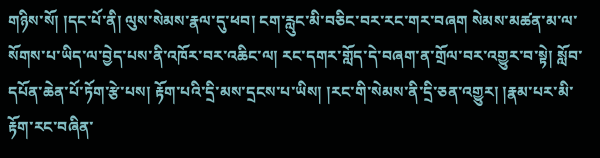གཉིས་སོ། །དང་པོ་ནི། ལུས་སེམས་རྣལ་དུ་ཕབ། ངག་རླུང་མི་བཅིང་བར་རང་གར་བཞག སེམས་མཚན་མ་ལ་སོགས་པ་ཡིད་ལ་བྱེད་པས་ནི་འཁོར་བར་འཆིང་ལ། རང་དགར་གློད་དེ་བཞག་ན་གྲོལ་བར་འགྱུར་བ་སྟེ། སློབ་དཔོན་ཆེན་པོ་ཏོག་རྩེ་པས། རྟོག་པའི་དྲི་མས་དྲངས་པ་ཡིས། །རང་གི་སེམས་ནི་དྲི་ཅན་འགྱུར། །རྣམ་པར་མི་རྟོག་རང་བཞིན་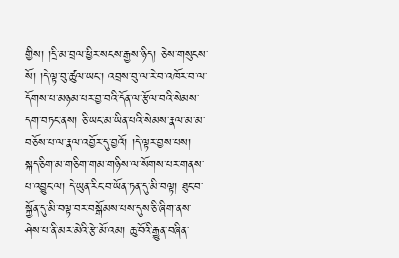གྱིས། །དྲི་མ་བྲལ་ཕྱིར་སངས་རྒྱས་ཉིད། ཅེས་གསུངས་སོ། །དེ་ལྟ་བུ་ཚུལ་ཡང་། འབྲས་བུ་ལ་རེ་བ་འཁོར་བ་ལ་དོགས་པ་མཉམ་པར་བྱ་བའི་དོན་ལ་རྩོལ་བའི་སེམས་དག་བཏང་ནས། ཅི་ཡང་མ་ཡིན་པའི་སེམས་རྣལ་མ་མ་བཅོས་པ་ལ་རྣལ་འབྱོར་དུ་བྱའོ། །དེ་ལྟར་བྱས་པས། སྐད་ཅིག་མ་གཅིག་གམ་གཉིས་ལ་སོགས་པར་གནས་པ་འབྱུང་ལ། དེ་ཡུན་རིང་བ་ཡོན་ཏན་དུ་མི་བལྟ། ཐུང་བ་སྐྱོན་དུ་མི་བལྟ་བར་བསྒོམས་པས་དུས་ཅི་ཞིག་ནས་ཤེས་པ་ནི་མར་མེའི་རྩེ་མོ་འམ། ཆུ་བོའི་རྒྱུན་བཞིན་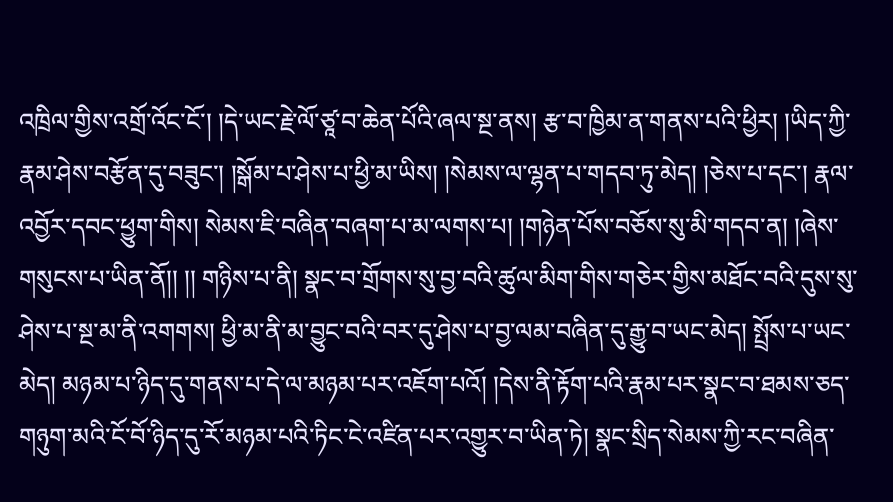འཁྲིལ་གྱིས་འགྲོ་འོང་ངོ་། །དེ་ཡང་རྗེ་ལོ་ཙཱ་བ་ཆེན་པོའི་ཞལ་སྔ་ནས། རྩ་བ་ཁྱིམ་ན་གནས་པའི་ཕྱིར། །ཡིད་ཀྱི་རྣམ་ཤེས་བརྩོན་དུ་བཟུང་། །སྒོམ་པ་ཤེས་པ་ཕྱི་མ་ཡིས། །སེམས་ལ་ལྷན་པ་གདབ་ཏུ་མེད། །ཅེས་པ་དང་། རྣལ་འབྱོར་དབང་ཕྱུག་གིས། སེམས་ཇི་བཞིན་བཞག་པ་མ་ལགས་པ། །གཉེན་པོས་བཅོས་སུ་མི་གདབ་ན། །ཞེས་གསུངས་པ་ཡིན་ནོ།། །། གཉིས་པ་ནི། སྣང་བ་གྲོགས་སུ་བྱ་བའི་ཚུལ་མིག་གིས་གཅེར་གྱིས་མཐོང་བའི་དུས་སུ་ཤེས་པ་སྔ་མ་ནི་འགགས། ཕྱི་མ་ནི་མ་བྱུང་བའི་བར་དུ་ཤེས་པ་བྱ་ལམ་བཞིན་དུ་རྒྱུ་བ་ཡང་མེད། སྤྲོས་པ་ཡང་མེད། མཉམ་པ་ཉིད་དུ་གནས་པ་དེ་ལ་མཉམ་པར་འཇོག་པའོ། །དེས་ནི་རྟོག་པའི་རྣམ་པར་སྣང་བ་ཐམས་ཅད་གཉུག་མའི་ངོ་བོ་ཉིད་དུ་རོ་མཉམ་པའི་ཏིང་ངེ་འཛིན་པར་འགྱུར་བ་ཡིན་ཏེ། སྣང་སྲིད་སེམས་ཀྱི་རང་བཞིན་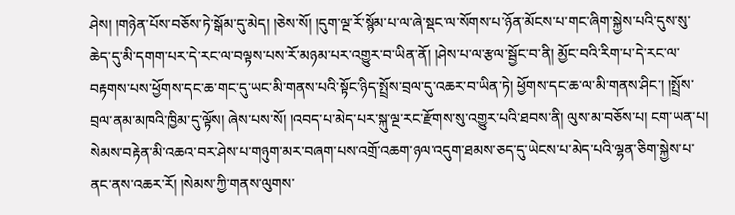ཤེས། །གཉེན་པོས་བཅོས་ཏེ་སྒོམ་དུ་མེད། །ཅེས་སོ། །དུག་ལྔ་རོ་སྙོམ་པ་ལ་ཞེ་སྡང་ལ་སོགས་པ་ཉོན་མོངས་པ་གང་ཞིག་སྐྱེས་པའི་དུས་སུ་ཆེད་དུ་མི་དགག་པར་དེ་རང་ལ་བལྟས་པས་རོ་མཉམ་པར་འགྱུར་བ་ཡིན་ནོ། །ཤེས་པ་ལ་རྩལ་སྦྱོང་བ་ནི། མྱོང་བའི་རིག་པ་དེ་རང་ལ་བརྟགས་པས་ཕྱོགས་དང་ཆ་གང་དུ་ཡང་མི་གནས་པའི་སྟོང་ཉིད་སྤྲོས་བྲལ་དུ་འཆར་བ་ཡིན་ཏེ། ཕྱོགས་དང་ཆ་ལ་མི་གནས་ཤིང་། །སྤྲོས་བྲལ་ནམ་མཁའི་ཁྱིམ་དུ་ལྟོས། ཞེས་པས་སོ། །འབད་པ་མེད་པར་སྐུ་ལྔ་རང་རྫོགས་སུ་འགྱུར་པའི་ཐབས་ནི། ལུས་མ་བཅོས་པ། ངག་ཡན་པ། སེམས་བརྟེན་མི་འཆའ་བར་ཤེས་པ་གཉུག་མར་བཞག་པས་འགྲོ་འཆག་ཉལ་འདུག་ཐམས་ཅད་དུ་ཡེངས་པ་མེད་པའི་ལྷན་ཅིག་སྐྱེས་པ་ནང་ནས་འཆར་རོ། །སེམས་ཀྱི་གནས་ལུགས་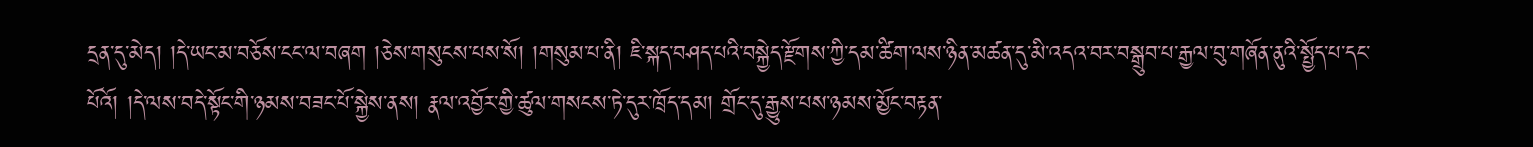དྲན་དུ་མེད། །དེ་ཡང་མ་བཅོས་ངང་ལ་བཞག །ཅེས་གསུངས་པས་སོ། །གསུམ་པ་ནི། ཇི་སྐད་བཤད་པའི་བསྐྱེད་རྫོགས་ཀྱི་དམ་ཚིག་ལས་ཉིན་མཚན་དུ་མི་འདའ་བར་བསྒྲུབ་པ་རྒྱལ་བུ་གཞོན་ནུའི་སྤྱོད་པ་དང་པོའོ། །དེ་ལས་བདེ་སྟོང་གི་ཉམས་བཟང་པོ་སྐྱེས་ནས། རྣལ་འབྱོར་གྱི་ཚུལ་གསངས་ཏེ་དུར་ཁྲོད་དམ། གྲོང་དུ་རྒྱུས་པས་ཉམས་མྱོང་བརྟན་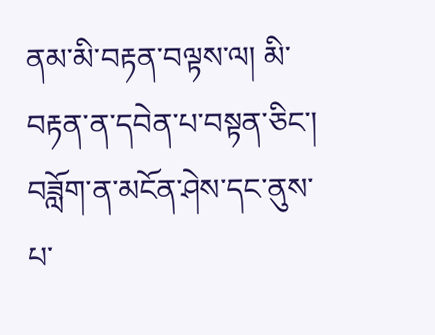ནམ་མི་བརྟན་བལྟས་ལ། མི་བརྟན་ན་དབེན་པ་བསྟན་ཅིང་། བཟློག་ན་མངོན་ཤེས་དང་ནུས་པ་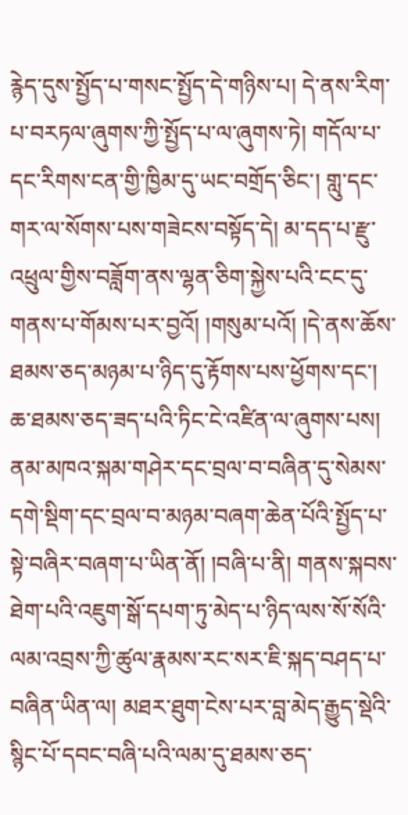རྙེད་དུས་སྤྱོད་པ་གསང་སྤྱོད་དེ་གཉིས་པ། དེ་ནས་རིག་པ་བརཏལ་ཞུགས་ཀྱི་སྤྱོད་པ་ལ་ཞུགས་ཏེ། གདོལ་པ་དང་རིགས་ངན་གྱི་ཁྱིམ་དུ་ཡང་བགྲོད་ཅིང་། གླུ་དང་གར་ལ་སོགས་པས་གཟེངས་བསྟོད་དེ། མ་དད་པ་རྫུ་འཕྲུལ་གྱིས་བཟློག་ནས་ལྷན་ཅིག་སྐྱེས་པའི་ངང་དུ་གནས་པ་གོམས་པར་བྱའོ། །གསུམ་པའོ། །དེ་ནས་ཆོས་ཐམས་ཅད་མཉམ་པ་ཉིད་དུ་རྟོགས་པས་ཕྱོགས་དང་། ཆ་ཐམས་ཅད་ཟད་པའི་ཏིང་ངེ་འཛིན་ལ་ཞུགས་པས། ནམ་མཁའ་སྐམ་གཤེར་དང་བྲལ་བ་བཞིན་དུ་སེམས་དགེ་སྡིག་དང་བྲལ་བ་མཉམ་བཞག་ཆེན་པོའི་སྤྱོད་པ་སྟེ་བཞིར་བཞག་པ་ཡིན་ནོ། །བཞི་པ་ནི། གནས་སྐབས་ཐེག་པའི་འཇུག་སྒོ་དཔག་ཏུ་མེད་པ་ཉིད་ལས་སོ་སོའི་ལམ་འབྲས་ཀྱི་ཚུལ་རྣམས་རང་སར་ཇི་སྐད་བཤད་པ་བཞིན་ཡིན་ལ། མཐར་ཐུག་ངེས་པར་བླ་མེད་རྒྱུད་སྡེའི་སྙིང་པོ་དབང་བཞི་པའི་ལམ་དུ་ཐམས་ཅད་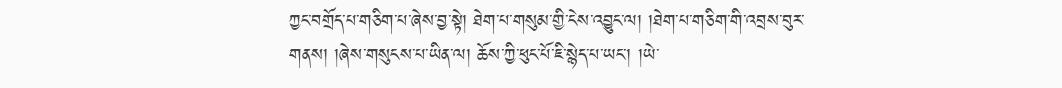ཀྱང་བགྲོད་པ་གཅིག་པ་ཞེས་བྱ་སྟེ། ཐེག་པ་གསུམ་གྱི་ངེས་འབྱུང་ལ། །ཐེག་པ་གཅིག་གི་འབྲས་བུར་གནས། །ཞེས་གསུངས་པ་ཡིན་ལ། ཆོས་ཀྱི་ཕུང་པོ་ཇི་སྙེད་པ་ཡང་། །ཡེ་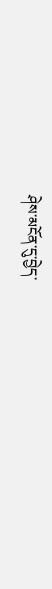ཤེས་མངོན་དུ་བྱེད་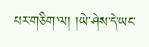པར་གཅིག་ལ། །ཡེ་ཤེས་དེ་ཡང་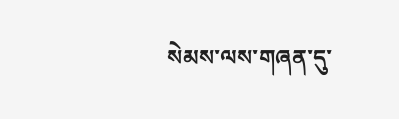སེམས་ལས་གཞན་དུ་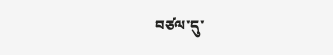བཙལ་དུ་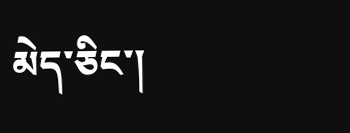མེད་ཅིང་།